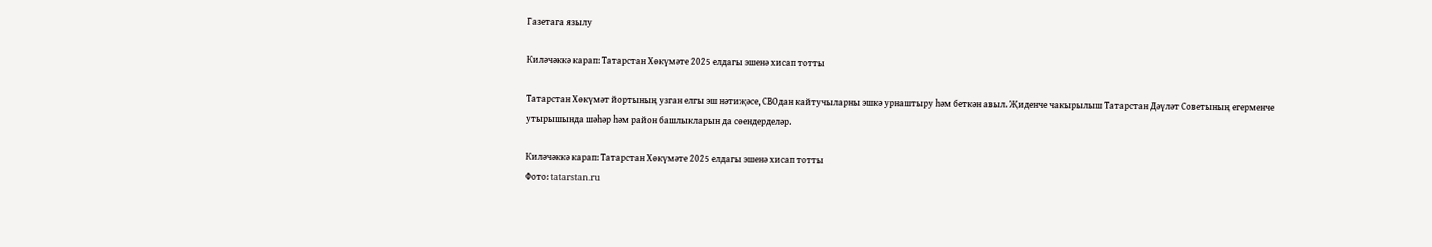Газетага язылу

Киләчәккә карап: Татарстан Хөкүмәте 2025 елдагы эшенә хисап тотты

Татарстан Хөкүмәт йортының узган елгы эш нәтиҗәсе, СВОдан кайтучыларны эшкә урнаштыру һәм беткән авыл. Җиденче чакырылыш Татарстан Дәүләт Советының егерменче утырышында шәһәр һәм район башлыкларын да сөендерделәр.

Киләчәккә карап: Татарстан Хөкүмәте 2025 елдагы эшенә хисап тотты
Фото: tatarstan.ru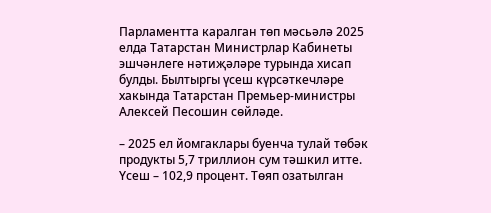Парламентта каралган төп мәсьәлә 2025 елда Татарстан Министрлар Кабинеты эшчәнлеге нәтиҗәләре турында хисап булды. Былтыргы үсеш күрсәткечләре хакында Татарстан Премьер-министры Алексей Песошин сөйләде.

– 2025 ел йомгаклары буенча тулай төбәк продукты 5,7 триллион сум тәшкил итте. Үсеш – 102,9 процент. Төяп озатылган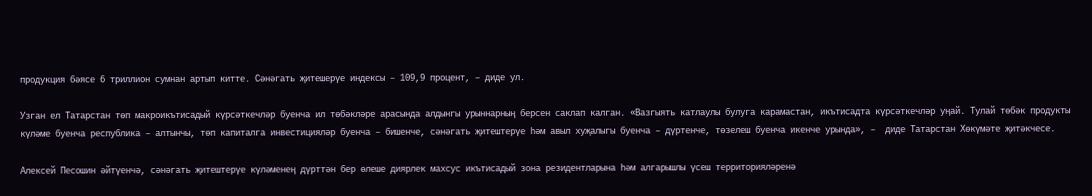продукция бәясе 6 триллион сумнан артып китте. Сәнәгать җитешерүе индексы – 109,9 процент, – диде ул.

Узган ел Татарстан төп макроикътисадый күрсәткечләр буенча ил төбәкләре арасында алдынгы урыннарның берсен саклап калган. «Вазгыять катлаулы булуга карамастан, икътисадта күрсәткечләр уңай. Тулай төбәк продукты күләме буенча республика – алтынчы, төп капиталга инвестицияләр буенча – бишенче, сәнәгать җитештерүе һәм авыл хуҗалыгы буенча – дүртенче, төзелеш буенча икенче урында», –  диде Татарстан Хөкүмәте җитәкчесе.

Алексей Песошин әйтүенчә, сәнәгать җитештерүе күләменең дүрттән бер өлеше диярлек махсус икътисадый зона резидентларына һәм алгарышлы үсеш территорияләренә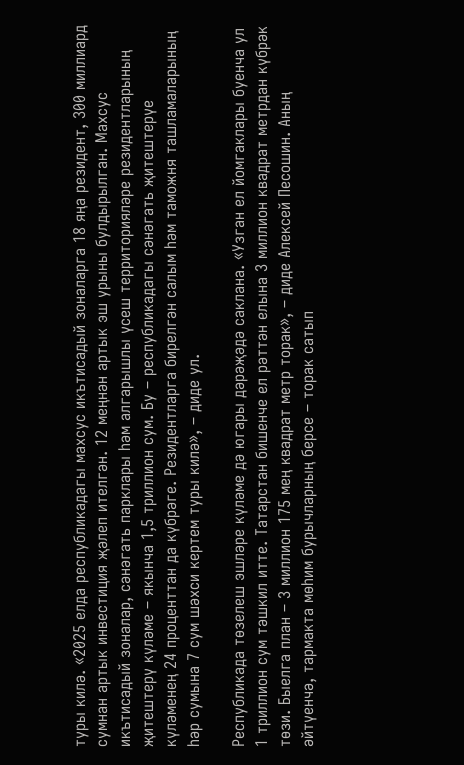туры килә. «2025 елда республикадагы махсус икътисадый зоналарга 18 яңа резидент, 300 миллиард сумнан артык инвестиция җәлеп ителгән. 12 меңнән артык эш урыны булдырылган. Махсус икътисадый зоналар, сәнәгать парклары һәм алгарышлы үсеш территорияләре резидентларының җитештерү күләме – якынча 1,5 триллион сум. Бу – республикадагы сәнәгать җитештерүе күләменең 24 проценттан да күбрәге. Резидентларга бирелгән салым һәм таможня ташламаларының һәр сумына 7 сум шәхси кертем туры килә», – диде ул.

Республикада төзелеш эшләре күләме дә югары дәрәҗәдә саклана. «Узган ел йомгаклары буенча ул 1 триллион сум тәшкил итте. Татарстан бишенче ел рәттән елына 3 миллион квадрат метрдан күбрәк төзи. Быелга план – 3 миллион 175 мең квадрат метр торак», – диде Алексей Песошин. Аның әйтүенчә, тармакта мөһим бурычларның берсе – торак сатып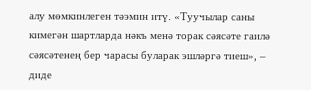алу мөмкинлеген тәэмин итү. «Туучылар саны кимегән шартларда нәкъ менә торак сәясәте гаилә сәясәтенең бер чарасы буларак эшләргә тиеш», – диде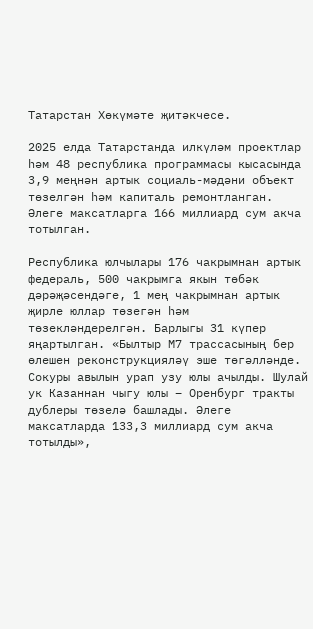Татарстан Хөкүмәте җитәкчесе.

2025 елда Татарстанда илкүләм проектлар һәм 48 республика программасы кысасында 3,9 меңнән артык социаль-мәдәни объект төзелгән һәм капиталь ремонтланган. Әлеге максатларга 166 миллиард сум акча тотылган.

Республика юлчылары 176 чакрымнан артык федераль, 500 чакрымга якын төбәк дәрәҗәсендәге, 1 мең чакрымнан артык җирле юллар төзегән һәм төзекләндерелгән. Барлыгы 31 күпер яңартылган. «Былтыр М7 трассасының бер өлешен реконструкцияләү эше төгәлләнде. Сокуры авылын урап узу юлы ачылды. Шулай ук Казаннан чыгу юлы – Оренбург тракты дублеры төзелә башлады. Әлеге максатларда 133,3 миллиард сум акча тотылды»,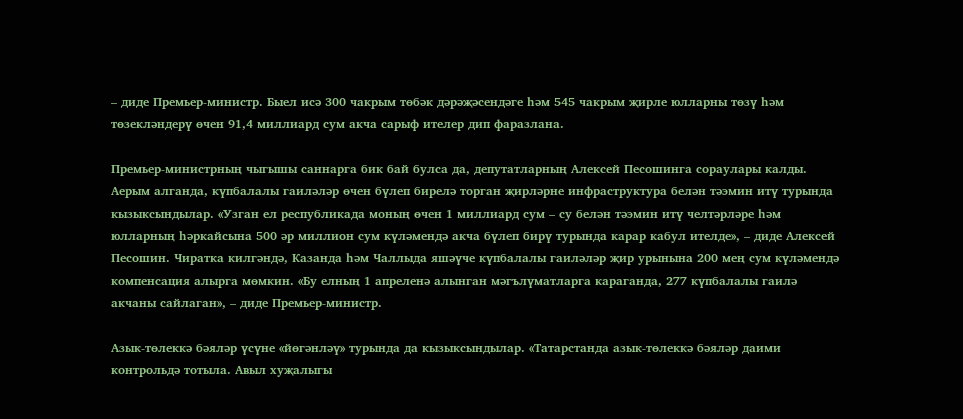– диде Премьер-министр. Быел исә 300 чакрым төбәк дәрәҗәсендәге һәм 545 чакрым җирле юлларны төзү һәм төзекләндерү өчен 91,4 миллиард сум акча сарыф ителер дип фаразлана.

Премьер-министрның чыгышы саннарга бик бай булса да, депутатларның Алексей Песошинга сораулары калды. Аерым алганда, күпбалалы гаиләләр өчен бүлеп бирелә торган җирләрне инфраструктура белән тәэмин итү турында кызыксындылар. «Узган ел республикада моның өчен 1 миллиард сум – су белән тәэмин итү челтәрләре һәм юлларның һәркайсына 500 әр миллион сум күләмендә акча бүлеп бирү турында карар кабул ителде», – диде Алексей Песошин. Чиратка килгәндә, Казанда һәм Чаллыда яшәүче күпбалалы гаиләләр җир урынына 200 мең сум күләмендә компенсация алырга мөмкин. «Бу елның 1 апреленә алынган мәгълүматларга караганда, 277 күпбалалы гаилә акчаны сайлаган», – диде Премьер-министр.

Азык-төлеккә бәяләр үсүне «йөгәнләү» турында да кызыксындылар. «Татарстанда азык-төлеккә бәяләр даими контрольдә тотыла. Авыл хуҗалыгы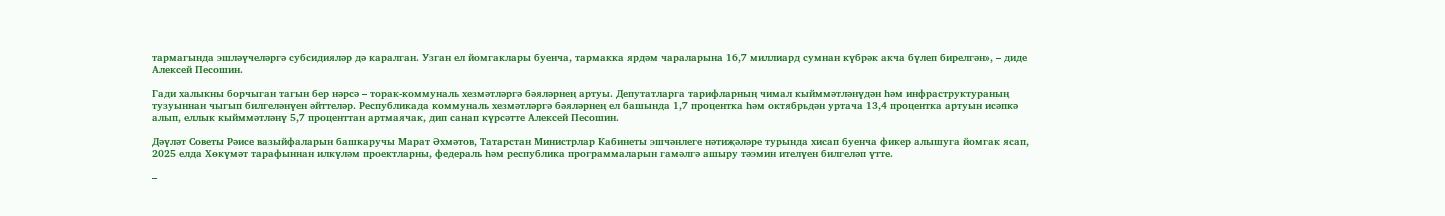тармагында эшләүчеләргә субсидияләр дә каралган. Узган ел йомгаклары буенча, тармакка ярдәм чараларына 16,7 миллиард сумнан күбрәк акча бүлеп бирелгән», – диде Алексей Песошин.

Гади халыкны борчыган тагын бер нәрсә – торак-коммуналь хезмәтләргә бәяләрнең артуы. Депутатларга тарифларның чимал кыйммәтләнүдән һәм инфраструктураның тузуыннан чыгып билгеләнүен әйттеләр. Республикада коммуналь хезмәтләргә бәяләрнең ел башында 1,7 процентка һәм октябрьдән уртача 13,4 процентка артуын исәпкә алып, еллык кыйммәтләнү 5,7 проценттан артмаячак, дип санап күрсәтте Алексей Песошин.

Дәүләт Советы Рәисе вазыйфаларын башкаручы Марат Әхмәтов, Татарстан Министрлар Кабинеты эшчәнлеге нәтиҗәләре турында хисап буенча фикер алышуга йомгак ясап, 2025 елда Хөкүмәт тарафыннан илкүләм проектларны, федераль һәм республика программаларын гамәлгә ашыру тәэмин ителүен билгеләп үтте.

–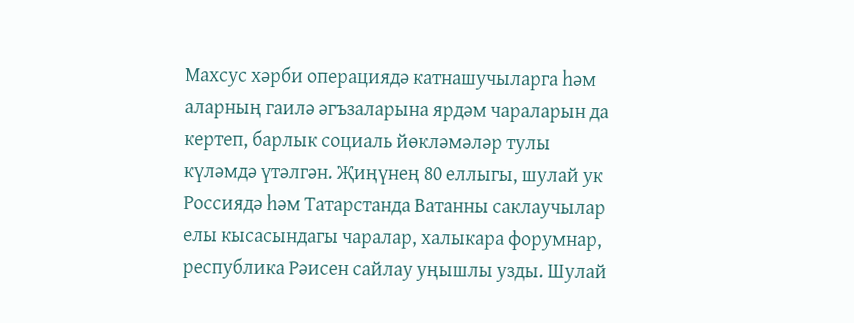Махсус хәрби операциядә катнашучыларга һәм аларның гаилә әгъзаларына ярдәм чараларын да кертеп, барлык социаль йөкләмәләр тулы күләмдә үтәлгән. Җиңүнең 80 еллыгы, шулай ук Россиядә һәм Татарстанда Ватанны саклаучылар елы кысасындагы чаралар, халыкара форумнар, республика Рәисен сайлау уңышлы узды. Шулай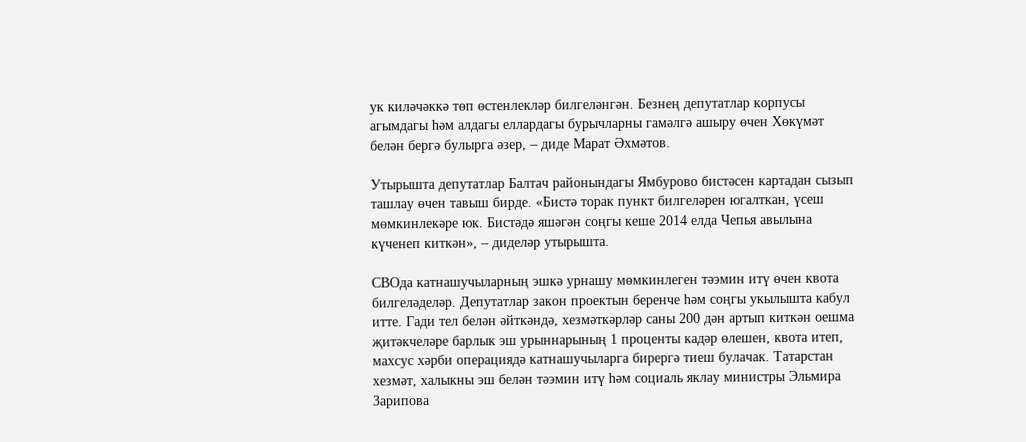ук киләчәккә төп өстенлекләр билгеләнгән. Безнең депутатлар корпусы агымдагы һәм алдагы еллардагы бурычларны гамәлгә ашыру өчен Хөкүмәт белән бергә булырга әзер, – диде Марат Әхмәтов.

Утырышта депутатлар Балтач районындагы Ямбурово бистәсен картадан сызып ташлау өчен тавыш бирде. «Бистә торак пункт билгеләрен югалткан, үсеш мөмкинлекәре юк. Бистәдә яшәгән соңгы кеше 2014 елда Чепья авылына күченеп киткән», – диделәр утырышта.

СВОда катнашучыларның эшкә урнашу мөмкинлеген тәэмин итү өчен квота билгеләделәр. Депутатлар закон проектын беренче һәм соңгы укылышта кабул итте. Гади тел белән әйткәндә, хезмәткәрләр саны 200 дән артып киткән оешма җитәкчеләре барлык эш урыннарының 1 проценты кадәр өлешен, квота итеп, махсус хәрби операциядә катнашучыларга бирергә тиеш булачак. Татарстан хезмәт, халыкны эш белән тәэмин итү һәм социаль яклау министры Эльмира Зарипова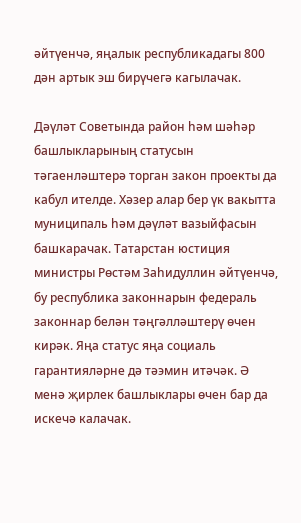әйтүенчә, яңалык республикадагы 800 дән артык эш бирүчегә кагылачак.

Дәүләт Советында район һәм шәһәр башлыкларының статусын тәгаенләштерә торган закон проекты да кабул ителде. Хәзер алар бер үк вакытта муниципаль һәм дәүләт вазыйфасын башкарачак. Татарстан юстиция министры Рөстәм Заһидуллин әйтүенчә, бу республика законнарын федераль законнар белән тәңгәлләштерү өчен кирәк. Яңа статус яңа социаль гарантияләрне дә тәэмин итәчәк. Ә менә җирлек башлыклары өчен бар да искечә калачак.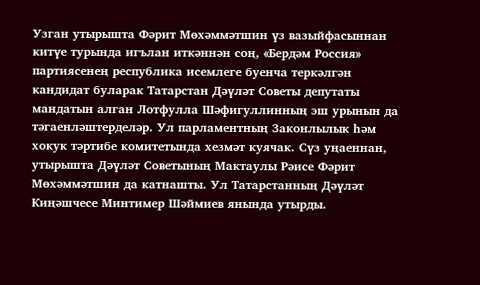Узган утырышта Фәрит Мөхәммәтшин үз вазыйфасыннан китүе турында игълан иткәннән соң, «Бердәм Россия» партиясенең республика исемлеге буенча теркәлгән кандидат буларак Татарстан Дәүләт Советы депутаты мандатын алган Лотфулла Шәфигуллинның эш урынын да тәгаенләштерделәр. Ул парламентның Законлылык һәм хокук тәртибе комитетында хезмәт куячак. Сүз уңаеннан, утырышта Дәүләт Советының Мактаулы Рәисе Фәрит Мөхәммәтшин да катнашты. Ул Татарстанның Дәүләт Киңәшчесе Минтимер Шәймиев янында утырды.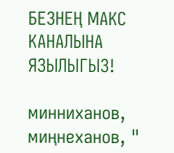БЕЗНЕҢ МАКС КАНАЛЫНА ЯЗЫЛЫГЫЗ!

минниханов, миңнеханов, "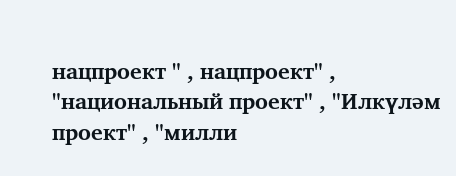нацпроект " , нацпроект" , "национальный проект" , "Илкүләм проект" , "милли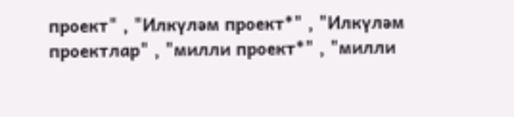проект" , "Илкүләм проект*" , "Илкүләм проектлар" , "милли проект*" , "милли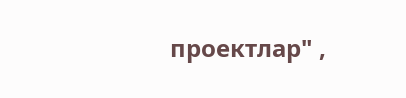проектлар" ,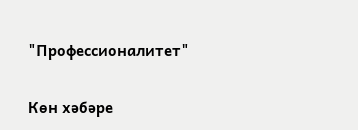"Профессионалитет"

Көн хәбәре